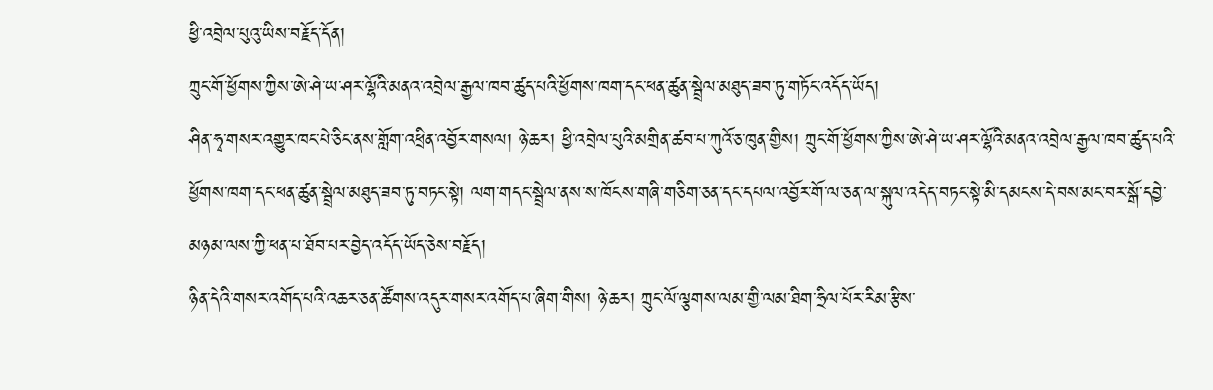ཕྱི་འབྲེལ་པུའུ་ཡིས་བརྗོད་དོན།
ཀྲུང་གོ་ཕྱོགས་ཀྱིས་ཨེ་ཤེ་ཡ་ཤར་ལྷོའི་མནའ་འབྲེལ་རྒྱལ་ཁབ་ཚུད་པའི་ཕྱོགས་ཁག་དང་ཕན་ཚུན་སྦྲེལ་མཐུད་ཟབ་ཏུ་གཏོང་འདོད་ཡོད།
ཤིན་ཧྭ་གསར་འགྱུར་ཁང་པེ་ཅིང་ནས་གློག་འཕྲིན་འབྱོར་གསལ། ཉེ་ཆར། ཕྱི་འབྲེལ་པུའི་མགྲིན་ཚབ་པ་ཀུའོ་ཅ་ཁུན་གྱིས། ཀྲུང་གོ་ཕྱོགས་ཀྱིས་ཨེ་ཤེ་ཡ་ཤར་ལྷོའི་མནའ་འབྲེལ་རྒྱལ་ཁབ་ཚུད་པའི་ཕྱོགས་ཁག་དང་ཕན་ཚུན་སྦྲེལ་མཐུད་ཟབ་ཏུ་བཏང་སྟེ། ལག་གདང་སྦྲེལ་ནས་ས་ཁོངས་གཞི་གཅིག་ཅན་དང་དཔལ་འབྱོར་གོ་ལ་ཅན་ལ་སྐུལ་འདེད་བཏང་སྟེ་མི་དམངས་དེ་བས་མང་བར་སྒོ་དབྱེ་མཉམ་ལས་ཀྱི་ཕན་པ་ཐོབ་པར་བྱེད་འདོད་ཡོད་ཅེས་བརྗོད།
ཉིན་དེའི་གསར་འགོད་པའི་འཆར་ཅན་ཚོགས་འདུར་གསར་འགོད་པ་ཞིག་གིས། ཉེ་ཆར། ཀྲུང་ལོ་ལྕགས་ལམ་གྱི་ལམ་ཐིག་ཧྲིལ་པོར་རིམ་རྩིས་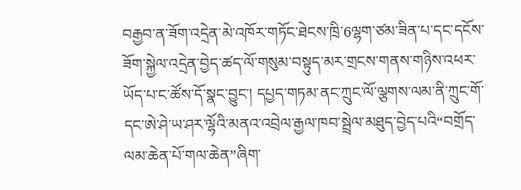བརྒྱབ་ན་ཟོག་འདྲེན་མེ་འཁོར་གཏོང་ཐེངས་ཁྲི་6ལྷག་ཙམ་ཟིན་པ་དང་དངོས་ཟོག་སྐྱེལ་འདྲེན་བྱེད་ཚད་ལོ་གསུམ་བསྟུད་མར་གྲངས་གནས་གཉིས་འཕར་ཡོད་པ་ང་ཚོས་དོ་སྣང་བྱུང་། དཔྱད་གཏམ་ནང་ཀྲུང་ལོ་ལྕགས་ལམ་ནི་ཀྲུང་གོ་དང་ཨེ་ཤེ་ཡ་ཤར་ལྷོའི་མནའ་འབྲེལ་རྒྱལ་ཁབ་སྦྲེལ་མཐུད་བྱེད་པའི“བགྲོད་ལམ་ཆེན་པོ་གལ་ཆེན”ཞིག་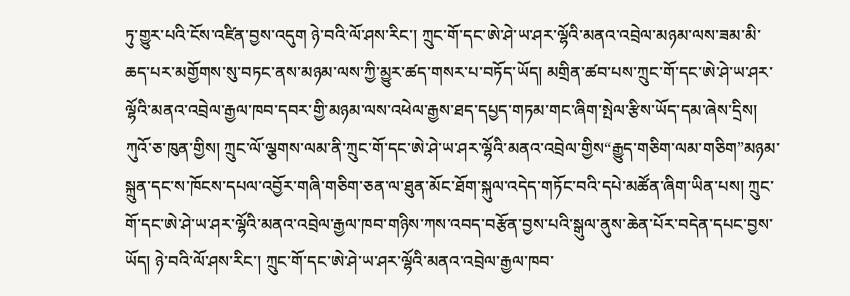ཏུ་གྱུར་པའི་ངོས་འཛིན་བྱས་འདུག ཉེ་བའི་ལོ་ཤས་རིང་། ཀྲུང་གོ་དང་ཨེ་ཤེ་ཡ་ཤར་ལྷོའི་མནའ་འབྲེལ་མཉམ་ལས་ཟམ་མི་ཆད་པར་མགྱོགས་སུ་བཏང་ནས་མཉམ་ལས་ཀྱི་མྱུར་ཚད་གསར་པ་བཏོད་ཡོད། མགྲིན་ཚབ་པས་ཀྲུང་གོ་དང་ཨེ་ཤེ་ཡ་ཤར་ལྷོའི་མནའ་འབྲེལ་རྒྱལ་ཁབ་དབར་གྱི་མཉམ་ལས་འཕེལ་རྒྱས་ཐད་དཔྱད་གཏམ་གང་ཞིག་སྤེལ་རྩིས་ཡོད་དམ་ཞེས་དྲིས།
ཀུའོ་ཅ་ཁུན་གྱིས། ཀྲུང་ལོ་ལྕགས་ལམ་ནི་ཀྲུང་གོ་དང་ཨེ་ཤེ་ཡ་ཤར་ལྷོའི་མནའ་འབྲེལ་གྱིས“རྒྱུད་གཅིག་ལམ་གཅིག”མཉམ་སྐྲུན་དང་ས་ཁོངས་དཔལ་འབྱོར་གཞི་གཅིག་ཅན་ལ་ཐུན་མོང་ཐོག་སྐུལ་འདེད་གཏོང་བའི་དཔེ་མཚོན་ཞིག་ཡིན་པས། ཀྲུང་གོ་དང་ཨེ་ཤེ་ཡ་ཤར་ལྷོའི་མནའ་འབྲེལ་རྒྱལ་ཁབ་གཉིས་ཀས་འབད་བརྩོན་བྱས་པའི་སྒུལ་ནུས་ཆེན་པོར་བདེན་དཔང་བྱས་ཡོད། ཉེ་བའི་ལོ་ཤས་རིང་། ཀྲུང་གོ་དང་ཨེ་ཤེ་ཡ་ཤར་ལྷོའི་མནའ་འབྲེལ་རྒྱལ་ཁབ་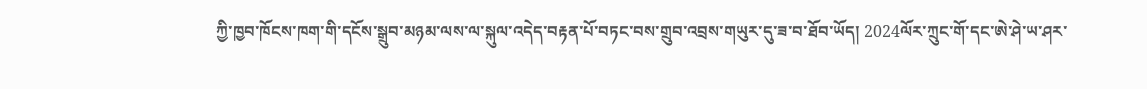ཀྱི་ཁྱབ་ཁོངས་ཁག་གི་དངོས་སྒྲུབ་མཉམ་ལས་ལ་སྐུལ་འདེད་བརྟན་པོ་བཏང་བས་གྲུབ་འབྲས་གཡུར་དུ་ཟ་བ་ཐོབ་ཡོད། 2024ལོར་ཀྲུང་གོ་དང་ཨེ་ཤེ་ཡ་ཤར་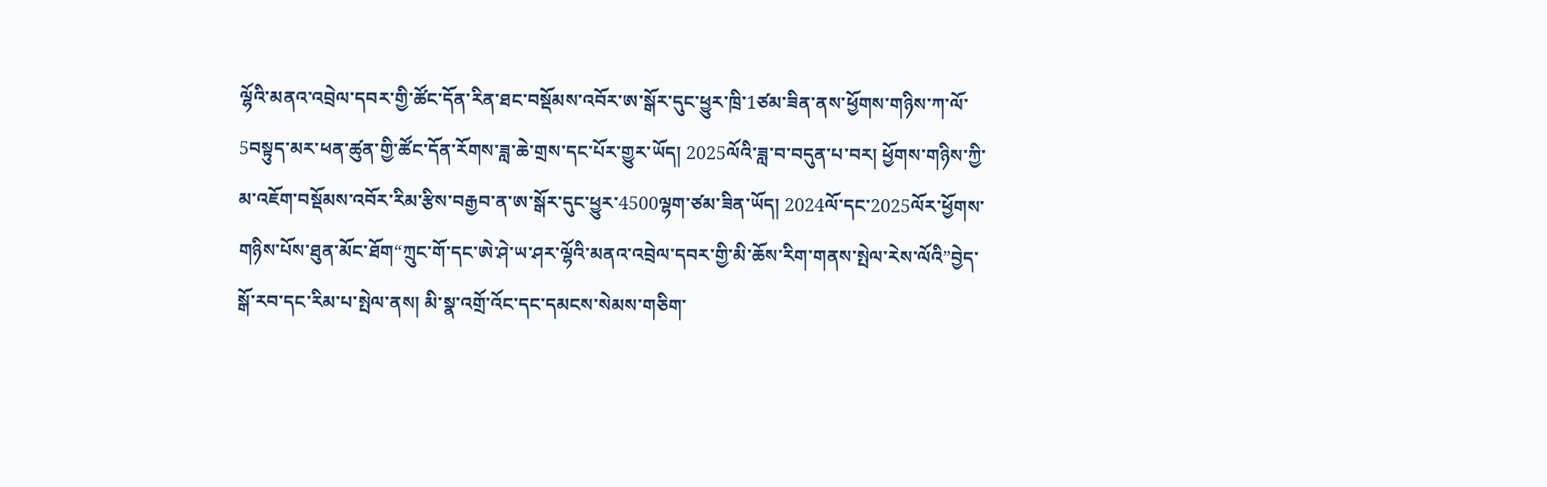ལྷོའི་མནའ་འབྲེལ་དབར་གྱི་ཚོང་དོན་རིན་ཐང་བསྡོམས་འབོར་ཨ་སྒོར་དུང་ཕྱུར་ཁྲི་1ཙམ་ཟིན་ནས་ཕྱོགས་གཉིས་ཀ་ལོ་5བསྟུད་མར་ཕན་ཚུན་གྱི་ཚོང་དོན་རོགས་ཟླ་ཆེ་གྲས་དང་པོར་གྱུར་ཡོད། 2025ལོའི་ཟླ་བ་བདུན་པ་བར། ཕྱོགས་གཉིས་ཀྱི་མ་འཇོག་བསྡོམས་འབོར་རིམ་རྩིས་བརྒྱབ་ན་ཨ་སྒོར་དུང་ཕྱུར་4500ལྷག་ཙམ་ཟིན་ཡོད། 2024ལོ་དང་2025ལོར་ཕྱོགས་གཉིས་པོས་ཐུན་མོང་ཐོག“ཀྲུང་གོ་དང་ཨེ་ཤེ་ཡ་ཤར་ལྷོའི་མནའ་འབྲེལ་དབར་གྱི་མི་ཆོས་རིག་གནས་སྤེལ་རེས་ལོའི”བྱེད་སྒོ་རབ་དང་རིམ་པ་སྤེལ་ནས། མི་སྣ་འགྲོ་འོང་དང་དམངས་སེམས་གཅིག་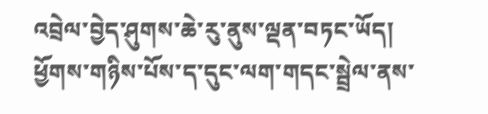འབྲེལ་བྱེད་ཤུགས་ཆེ་རུ་ནུས་ལྡན་བཏང་ཡོད། ཕྱོགས་གཉིས་པོས་ད་དུང་ལག་གདང་སྦྲེལ་ནས་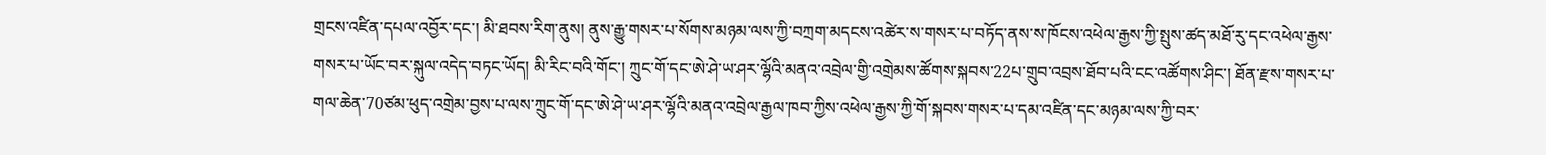གྲངས་འཛིན་དཔལ་འབྱོར་དང་། མི་ཐབས་རིག་ནུས། ནུས་རྒྱུ་གསར་པ་སོགས་མཉམ་ལས་ཀྱི་བཀྲག་མདངས་འཚེར་ས་གསར་པ་བཏོད་ནས་ས་ཁོངས་འཕེལ་རྒྱས་ཀྱི་སྤུས་ཚད་མཐོ་རུ་དང་འཕེལ་རྒྱས་གསར་པ་ཡོང་བར་སྐུལ་འདེད་བཏང་ཡོད། མི་རིང་བའི་གོང་། ཀྲུང་གོ་དང་ཨེ་ཤེ་ཡ་ཤར་ལྷོའི་མནའ་འབྲེལ་གྱི་འགྲེམས་ཚོགས་སྐབས་22པ་གྲུབ་འབྲས་ཐོབ་པའི་ངང་འཚོགས་ཤིང་། ཐོན་རྫས་གསར་པ་གལ་ཆེན་70ཙམ་ཕུད་འགྲེམ་བྱས་པ་ལས་ཀྲུང་གོ་དང་ཨེ་ཤེ་ཡ་ཤར་ལྷོའི་མནའ་འབྲེལ་རྒྱལ་ཁབ་ཀྱིས་འཕེལ་རྒྱས་ཀྱི་གོ་སྐབས་གསར་པ་དམ་འཛིན་དང་མཉམ་ལས་ཀྱི་བར་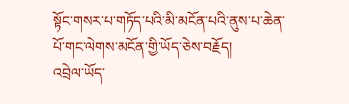སྟོང་གསར་པ་གཏོད་པའི་མི་མངོན་པའི་ནུས་པ་ཆེན་པོ་གང་ལེགས་མངོན་གྱི་ཡོད་ཅེས་བརྗོད།
འབྲེལ་ཡོད་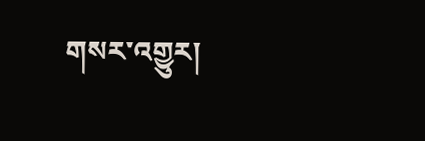གསར་འགྱུར།